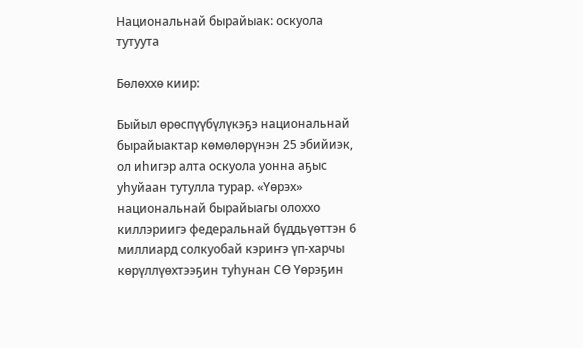Национальнай бырайыак: оскуола тутуута

Бөлөххө киир:

Быйыл өрөспүүбүлүкэҕэ национальнай бырайыактар көмөлөрүнэн 25 эбийиэк, ол иһигэр алта оскуола уонна аҕыс уһуйаан тутулла турар. «Үөрэх» национальнай бырайыагы олоххо киллэриигэ федеральнай бүддьүөттэн 6 миллиард солкуобай кэриҥэ үп-харчы көрүллүөхтээҕин туһунан СӨ Үөрэҕин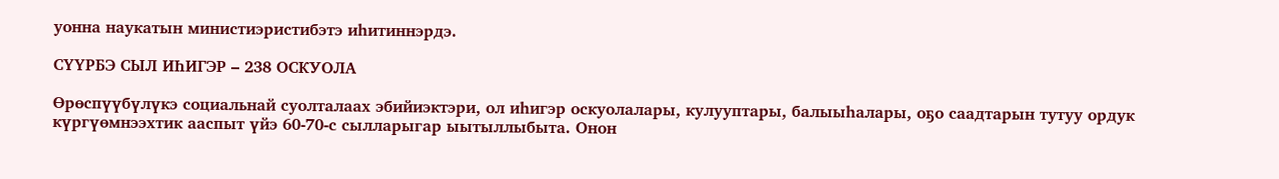уонна наукатын министиэристибэтэ иһитиннэрдэ.

СҮҮРБЭ СЫЛ ИҺИГЭР – 238 ОСКУОЛА

Өрөспүүбүлүкэ социальнай суолталаах эбийиэктэри, ол иһигэр оскуолалары, кулууптары, балыыһалары, оҕо саадтарын тутуу ордук күргүөмнээхтик ааспыт үйэ 60-70-с сылларыгар ыытыллыбыта. Онон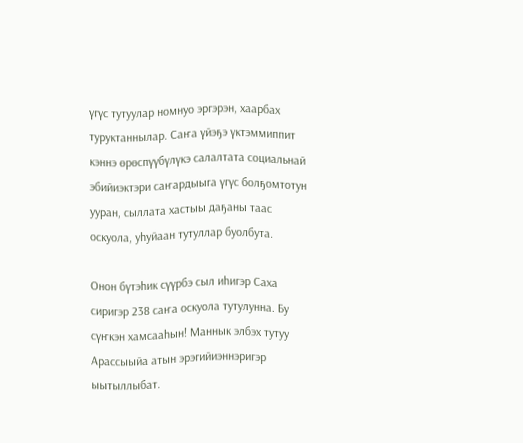үгүс тутуулар номнуо эргэрэн, хаарбах туруктаннылар. Саҥа үйэҕэ үктэммиппит кэннэ өрөспүүбүлүкэ салалтата социальнай эбийиэктэри саҥардыыга үгүс болҕомтотун ууран, сыллата хастыы даҕаны таас оскуола, уһуйаан тутуллар буолбута.

Онон бүтэһик сүүрбэ сыл иһигэр Саха сиригэр 238 саҥа оскуола тутулунна. Бу сүҥкэн хамсааһын! Маннык элбэх тутуу Арассыыйа атын эрэгийиэннэригэр ыытыллыбат.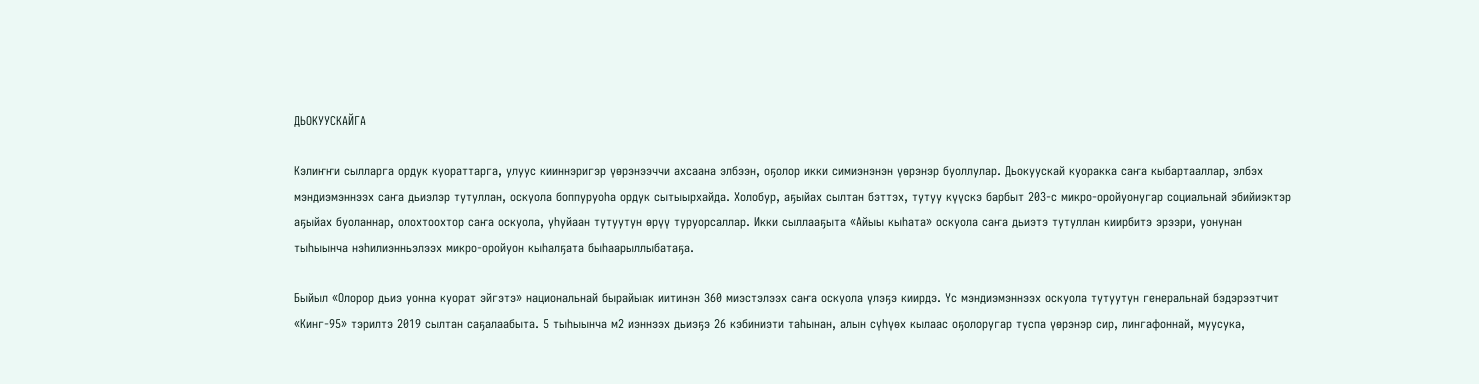ДЬОКУУСКАЙГА

Кэлиҥҥи сылларга ордук куораттарга, улуус кииннэригэр үөрэнээччи ахсаана элбээн, оҕолор икки симиэнэнэн үөрэнэр буоллулар. Дьокуускай куоракка саҥа кыбартааллар, элбэх мэндиэмэннээх саҥа дьиэлэр тутуллан, оскуола боппуруоһа ордук сытыырхайда. Холобур, аҕыйах сылтан бэттэх, тутуу күүскэ барбыт 203-с микро-оройуонугар социальнай эбийиэктэр аҕыйах буоланнар, олохтоохтор саҥа оскуола, уһуйаан тутуутун өрүү туруорсаллар. Икки сыллааҕыта «Айыы кыһата» оскуола саҥа дьиэтэ тутуллан киирбитэ эрээри, уонунан тыһыынча нэһилиэнньэлээх микро-оройуон кыһалҕата быһаарыллыбатаҕа.

Быйыл «Олорор дьиэ уонна куорат эйгэтэ» национальнай бырайыак иитинэн 360 миэстэлээх саҥа оскуола үлэҕэ киирдэ. Үс мэндиэмэннээх оскуола тутуутун генеральнай бэдэрээтчит «Кинг-95» тэрилтэ 2019 сылтан саҕалаабыта. 5 тыһыынча м2 иэннээх дьиэҕэ 26 кэбиниэти таһынан, алын сүһүөх кылаас оҕолоругар туспа үөрэнэр сир, лингафоннай, муусука,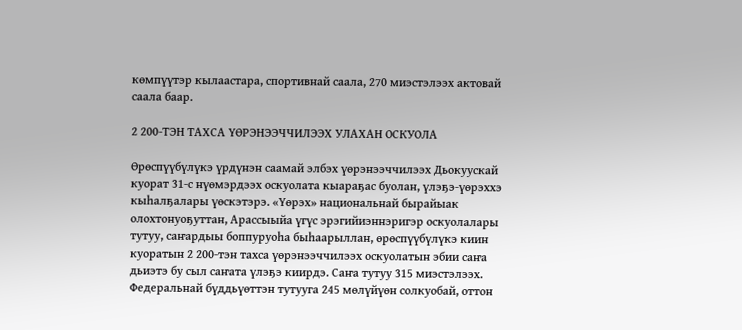көмпүүтэр кылаастара, спортивнай саала, 270 миэстэлээх актовай саала баар.

2 200-ТЭН ТАХСА ҮӨРЭНЭЭЧЧИЛЭЭХ УЛАХАН ОСКУОЛА

Өрөспүүбүлүкэ үрдүнэн саамай элбэх үөрэнээччилээх Дьокуускай куорат 31-с нүөмэрдээх оскуолата кыараҕас буолан, үлэҕэ-үөрэххэ кыһалҕалары үөскэтэрэ. «Үөрэх» национальнай бырайыак олохтонуоҕуттан, Арассыыйа үгүс эрэгийиэннэригэр оскуолалары тутуу, саҥардыы боппуруоһа быһаарыллан, өрөспүүбүлүкэ киин куоратын 2 200-тэн тахса үөрэнээччилээх оскуолатын эбии саҥа дьиэтэ бу сыл саҥата үлэҕэ киирдэ. Саҥа тутуу 315 миэстэлээх. Федеральнай бүддьүөттэн тутууга 245 мөлүйүөн солкуобай, оттон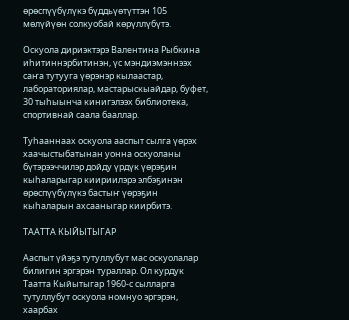өрөспүүбүлүкэ бүддьүөтүттэн 105 мөлүйүөн солкуобай көрүллүбүтэ.

Оскуола дириэктэрэ Валентина Рыбкина иһитиннэрбитинэн, үс мэндиэмэннээх саҥа тутууга үөрэнэр кылаастар, лабораториялар, мастарыскыайдар, буфет, 30 тыһыынча кинигэлээх библиотека, спортивнай саала бааллар.

Туһааннаах оскуола ааспыт сылга үөрэх хаачыстыбатынан уонна оскуоланы бүтэрээччилэр дойду үрдүк үөрэҕин кыһаларыгар киириилэрэ элбэҕинэн өрөспүүбүлүкэ бастыҥ үөрэҕин кыһаларын ахсааныгар киирбитэ.

ТААТТА КЫЙЫТЫГАР

Ааспыт үйэҕэ тутуллубут мас оскуолалар билигин эргэрэн тураллар. Ол курдук Таатта Кыйытыгар 1960-с сылларга тутуллубут оскуола номнуо эргэрэн, хаарбах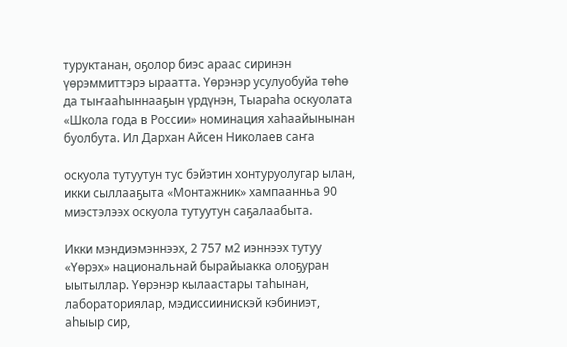туруктанан, оҕолор биэс араас сиринэн үөрэммиттэрэ ыраатта. Үөрэнэр усулуобуйа төһө да тыҥааһыннааҕын үрдүнэн, Тыараһа оскуолата «Школа года в России» номинация хаһаайынынан буолбута. Ил Дархан Айсен Николаев саҥа

оскуола тутуутун тус бэйэтин хонтуруолугар ылан, икки сыллааҕыта «Монтажник» хампаанньа 90 миэстэлээх оскуола тутуутун саҕалаабыта.

Икки мэндиэмэннээх, 2 757 м2 иэннээх тутуу «Үөрэх» национальнай бырайыакка олоҕуран ыытыллар. Үөрэнэр кылаастары таһынан, лабораториялар, мэдиссиинискэй кэбиниэт, аһыыр сир,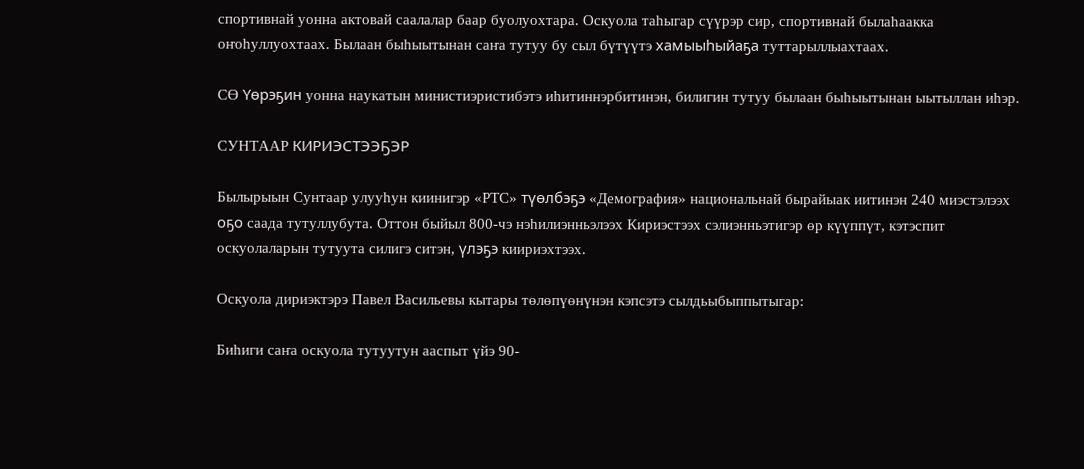спортивнай уонна актовай саалалар баар буолуохтара. Оскуола таһыгар сүүрэр сир, спортивнай былаһаакка оҥоһуллуохтаах. Былаан быһыытынан саҥа тутуу бу сыл бүтүүтэ хамыыһыйаҕа туттарыллыахтаах.

СӨ Үөрэҕин уонна наукатын министиэристибэтэ иһитиннэрбитинэн, билигин тутуу былаан быһыытынан ыытыллан иһэр.

СУНТААР КИРИЭСТЭЭҔЭР

Былырыын Сунтаар улууһун киинигэр «РТС» түөлбэҕэ «Демография» национальнай бырайыак иитинэн 240 миэстэлээх оҕо саада тутуллубута. Оттон быйыл 800-чэ нэһилиэнньэлээх Кириэстээх сэлиэнньэтигэр өр күүппүт, кэтэспит оскуолаларын тутуута силигэ ситэн, үлэҕэ киириэхтээх.

Оскуола дириэктэрэ Павел Васильевы кытары төлөпүөнүнэн кэпсэтэ сылдьыбыппытыгар:

Биһиги саҥа оскуола тутуутун ааспыт үйэ 90-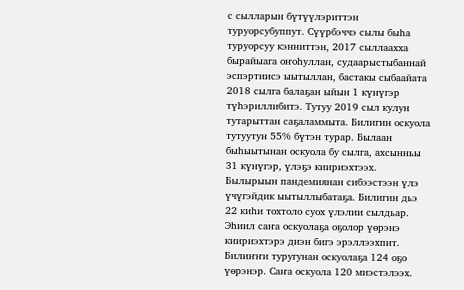с сылларын бүтүүлэриттэн туруорсубуппут. Сүүрбэччэ сылы быһа туруорсуу кэнниттэн, 2017 сыллаахха бырайыага оҥоһуллан, судаарыстыбаннай эспэртиисэ ыытыллан, бастакы сыбаайата 2018 сылга балаҕан ыйын 1 күнүгэр түһэриллибитэ. Тутуу 2019 сыл кулун тутарыттан саҕаламмыта. Билигин оскуола тутуутун 55% бүтэн турар. Былаан быһыытынан оскуола бу сылга, ахсынньы 31 күнүгэр, үлэҕэ киириэхтээх. Былырыын пандемиянан сибээстээн үлэ үчүгэйдик ыытыллыбатаҕа. Билигин дьэ 22 киһи тохтоло суох үлэлии сылдьар. Эһиил саҥа оскуолаҕа оҕолор үөрэнэ киириэхтэрэ диэн бигэ эрэллээхпит. Билиҥҥи туругунан оскуолаҕа 124 оҕо үөрэнэр. Саҥа оскуола 120 миэстэлээх.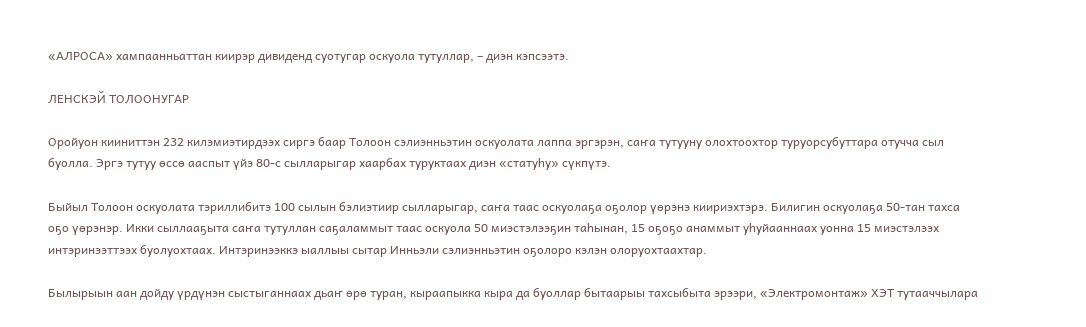«АЛРОСА» хампаанньаттан киирэр дивиденд суотугар оскуола тутуллар, – диэн кэпсээтэ.

ЛЕНСКЭЙ ТОЛООНУГАР

Оройуон кииниттэн 232 килэмиэтирдээх сиргэ баар Толоон сэлиэнньэтин оскуолата лаппа эргэрэн, саҥа тутууну олохтоохтор туруорсубуттара отучча сыл буолла. Эргэ тутуу өссө ааспыт үйэ 80-с сылларыгар хаарбах туруктаах диэн «статуһу» сүкпүтэ.

Быйыл Толоон оскуолата тэриллибитэ 100 сылын бэлиэтиир сылларыгар, саҥа таас оскуолаҕа оҕолор үөрэнэ киириэхтэрэ. Билигин оскуолаҕа 50-тан тахса оҕо үөрэнэр. Икки сыллааҕыта саҥа тутуллан саҕаламмыт таас оскуола 50 миэстэлээҕин таһынан, 15 оҕоҕо анаммыт уһуйааннаах уонна 15 миэстэлээх интэринээттээх буолуохтаах. Интэринээккэ ыаллыы сытар Инньэли сэлиэнньэтин оҕолоро кэлэн олоруохтаахтар.

Былырыын аан дойду үрдүнэн сыстыганнаах дьаҥ өрө туран, кыраапыкка кыра да буоллар бытаарыы тахсыбыта эрээри, «Электромонтаж» ХЭТ тутааччылара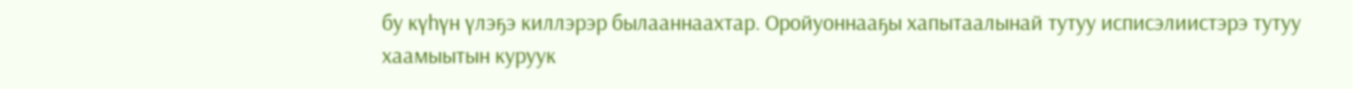бу күһүн үлэҕэ киллэрэр былааннаахтар. Оройуоннааҕы хапытаалынай тутуу исписэлиистэрэ тутуу хаамыытын куруук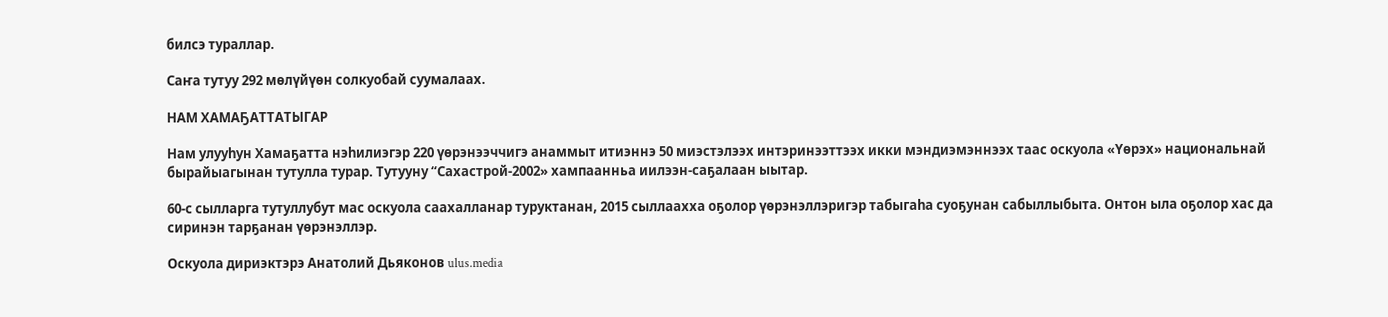билсэ тураллар.

Саҥа тутуу 292 мөлүйүөн солкуобай суумалаах.

НАМ ХАМАҔАТТАТЫГАР

Нам улууһун Хамаҕатта нэһилиэгэр 220 үөрэнээччигэ анаммыт итиэннэ 50 миэстэлээх интэринээттээх икки мэндиэмэннээх таас оскуола «Үөрэх» национальнай бырайыагынан тутулла турар. Тутууну “Сахастрой-2002» хампаанньа иилээн-саҕалаан ыытар.

60-с сылларга тутуллубут мас оскуола саахалланар туруктанан, 2015 сыллаахха оҕолор үөрэнэллэригэр табыгаһа суоҕунан сабыллыбыта. Онтон ыла оҕолор хас да сиринэн тарҕанан үөрэнэллэр.

Оскуола дириэктэрэ Анатолий Дьяконов ulus.media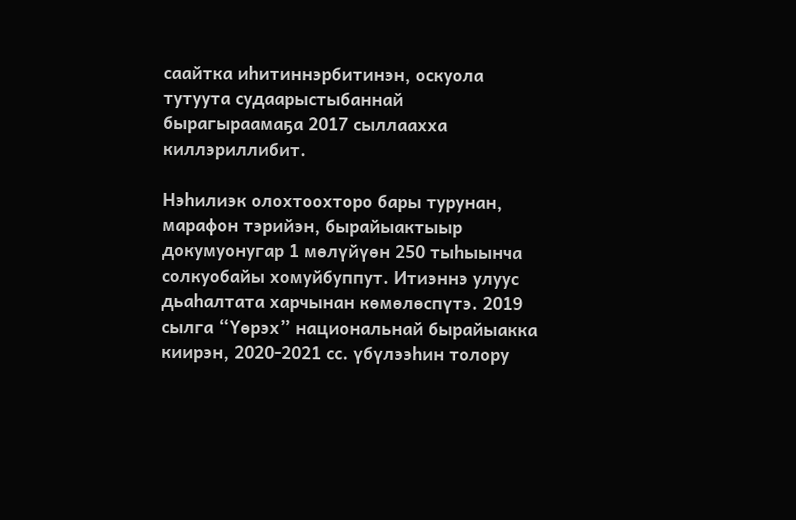саайтка иһитиннэрбитинэн, оскуола тутуута судаарыстыбаннай бырагыраамаҕа 2017 сыллаахха киллэриллибит.

Нэһилиэк олохтоохторо бары турунан, марафон тэрийэн, бырайыактыыр докумуонугар 1 мөлүйүөн 250 тыһыынча солкуобайы хомуйбуппут. Итиэннэ улуус дьаһалтата харчынан көмөлөспүтэ. 2019 сылга “Үөрэх” национальнай бырайыакка киирэн, 2020-2021 сс. үбүлээһин толору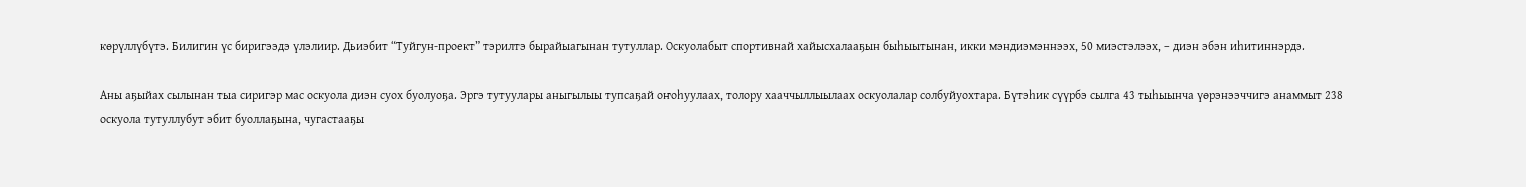көрүллүбүтэ. Билигин үс биригээдэ үлэлиир. Дьиэбит “Туйгун-проект” тэрилтэ бырайыагынан тутуллар. Оскуолабыт спортивнай хайысхалааҕын быһыытынан, икки мэндиэмэннээх, 50 миэстэлээх, – диэн эбэн иһитиннэрдэ.

Аны аҕыйах сылынан тыа сиригэр мас оскуола диэн суох буолуоҕа. Эргэ тутуулары аныгылыы тупсаҕай оҥоһуулаах, толору хааччыллыылаах оскуолалар солбуйуохтара. Бүтэһик сүүрбэ сылга 43 тыһыынча үөрэнээччигэ анаммыт 238 оскуола тутуллубут эбит буоллаҕына, чугастааҕы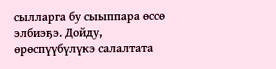сылларга бу сыыппара өссө элбиэҕэ. Дойду, өрөспүүбүлүкэ салалтата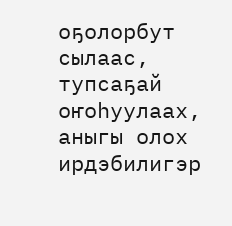оҕолорбут сылаас, тупсаҕай оҥоһуулаах, аныгы олох ирдэбилигэр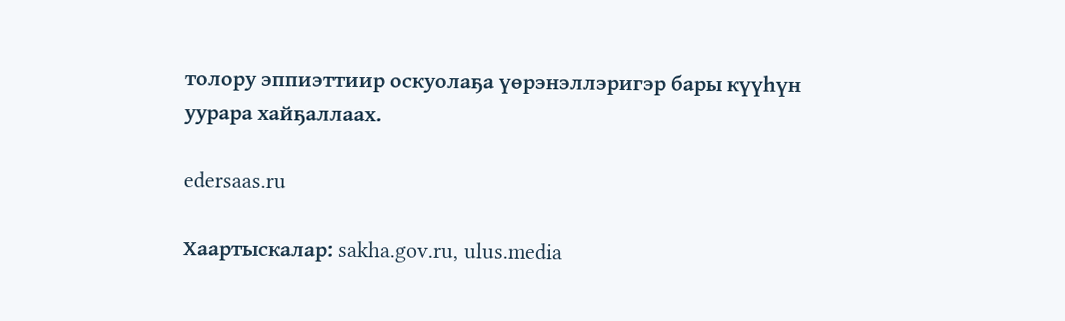толору эппиэттиир оскуолаҕа үөрэнэллэригэр бары күүһүн уурара хайҕаллаах.

edersaas.ru

Хаартыскалар: sakha.gov.ru, ulus.media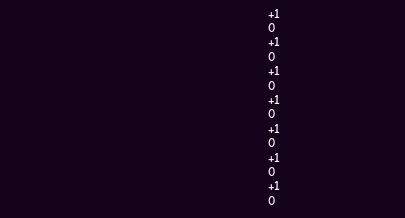+1
0
+1
0
+1
0
+1
0
+1
0
+1
0
+1
0